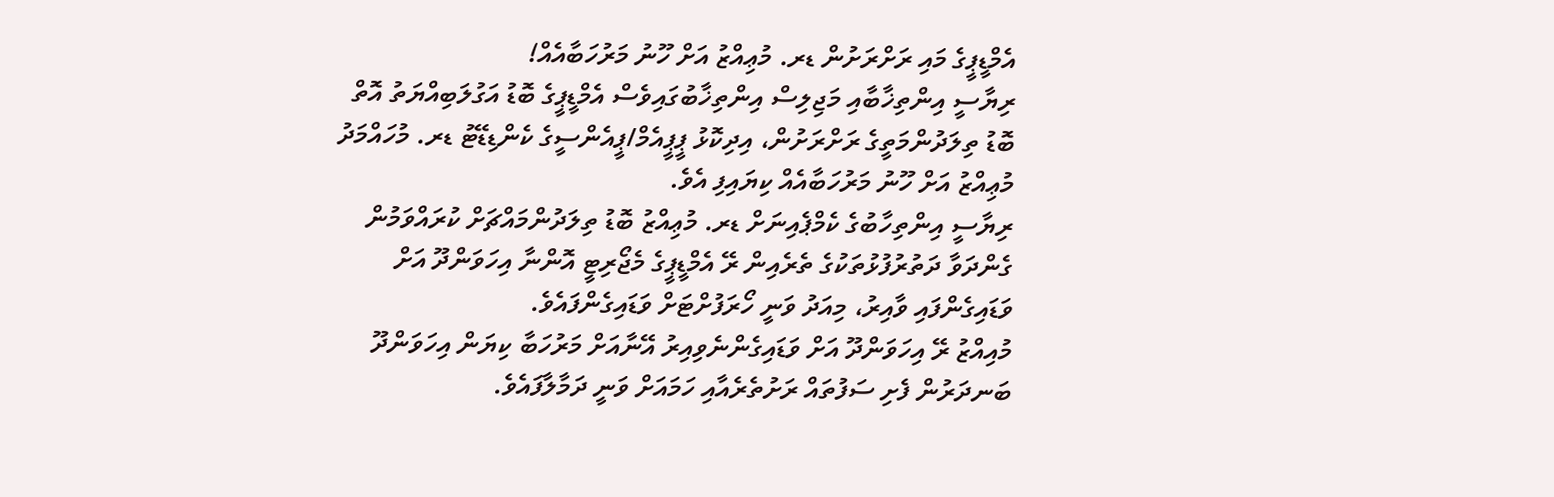އެމްޑީޕީގެ މައި ރަށްރަށުން ޑރ. މުޢިއްޒު އަށް ހޫނު މަރުހަބާއެއް!
ރިޔާސީ އިންތިޚާބާއި މަޖިލިސް އިންތިޚާބުގައިވެސް އެމްޑީޕީގެ ބޮޑު އަގުލަބިއްޔަތު އޮތް ބޮޑު ތިލަދުންމަތީގެ ރަށްރަށުން، އިދިކޮޅު ޕީޕީއެމް/ޕީއެންސީގެ ކެންޑިޑޭޓު ޑރ. މުހައްމަދު މުޢިއްޒު އަށް ހޫނު މަރުހަބާއެއް ކިޔައިފި އެވެ.
ރިޔާސީ އިންތިހާބުގެ ކެމްޕެއިނަށް ޑރ. މުޢިއްޒު ބޮޑު ތިލަދުންމައްޗަށް ކުރައްވަމުން ގެންދަވާ ދަތުރުފުޅުތަކުގެ ތެރެއިން ރޭ އެމްޑީޕީގެ މެޖޯރިޓީ އޮންނާ އިހަވަންދޫ އަށް ވަޑައިގެންފައި ވާއިރު، މިއަދު ވަނީ ހޯރަފުށްޓަށް ވަޑައިގެންފައެވެ.
މުއިއްޒު ރޭ އިހަވަންދޫ އަށް ވަޑައިގެންނެވިއިރު އޭނާއަށް މަރުހަބާ ކިޔަން އިހަވަންދޫ ބަނދަރުން ފެށި ސަފުތައް ރަށުތެރެއާއި ހަމައަށް ވަނީ ދަމާލާފައެވެ.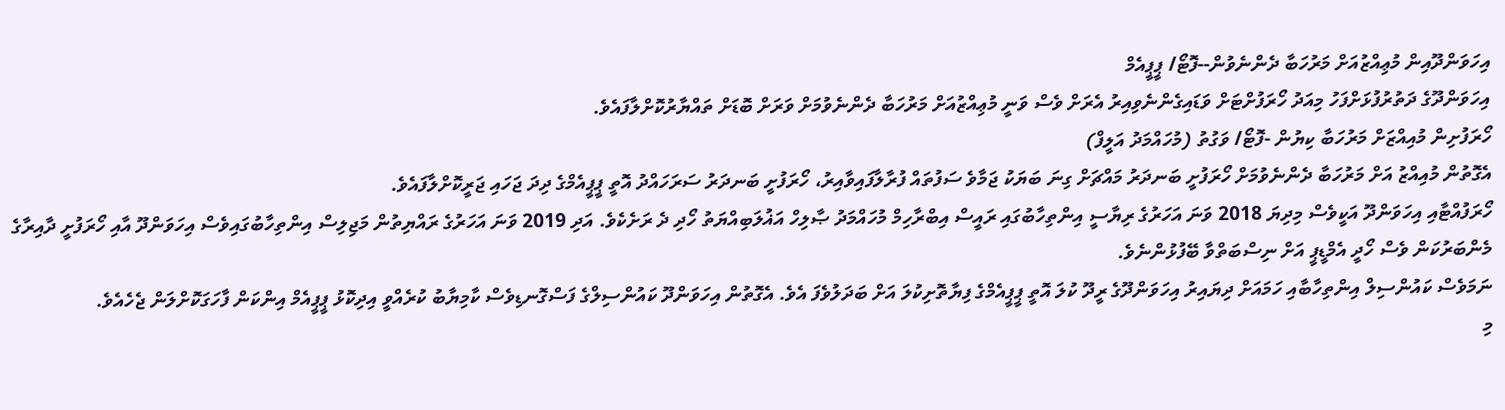އިހަވަންދޫއިން މުޢިއްޒުއަށް މަރުހަބާ ދެންނެވުން--ފޮޓޯ/ ޕީޕީއެމް
އިހަވަންދޫގެ ދަތުރުފުޅަށްފަހު މިއަދު ހޯރަފުށްޓަށް ވަޑައިގެންނެވިއިރު އެރަށް ވެސް ވަނީ މުޢިއްޒުއަށް މަރުހަބާ ދެންނެވުމަށް ވަރަށް ބޮޑަށް ތައްޔާރުކޮށްލާފައެވެ.
ހޯރަފުށިން މުއިއްޒަށް މަރުހަބާ ކިޔުން -ފޮޓޯ/ ވަގުތު (މުހައްމަދު އަލީފް)
އެގޮތުން މުއިއްޒު އަށް މަރުހަބާ ދެންނެވުމަށް ހޯރަފުށީ ބަނދަރު މައްޗަށް ގިނަ ބަޔަކު ޖަމާވެ ސަފުތައް ފުރާލާފައިވާއިރު، ހޯރަފުށީ ބަނދަރު ސަރަހައްދު އޮތީ ޕީޕީއެމްގެ ދިދަ ޖަހައި ޖަރީކޮށްލާފައެވެ.
ހޯރަފުއްޓާއި އިހަވަންދޫ އަކީވެސް މިދިޔަ 2018 ވަނަ އަހަރުގެ ރިޔާސީ އިންތިހާބުގައި ރައީސް އިބްރާހިމް މުހައްމަދު ޞާލިހް އަޣުލަބިއްޔަތު ހޯދި ދެ ރަށެކެވެ. އަދި 2019 ވަނަ އަހަރުގެ ރައްޔިތުން މަޖިލިސް އިންތިހާބުގައިވެސް އިހަވަންދޫ އާއި ހޯރަފުށީ ދާއިރާގެ މެންބަރުކަން ވެސް ހޯދީ އެމްޑީޕީ އަށް ނިސްބަތްވާ ބޭފުޅުންނެވެ.
ނަމަވެސް ކައުންސިލް އިންތިހާބާއި ހަމައަށް ދިޔައިރު އިހަވަންދޫގެ ރީދޫ ކުލަ އޮތީ ޕީޕީއެމްގެ ފިޔާތޮށިކުލަ އަށް ބަދަލުވެފަ އެވެ. އެގޮތުން އިހަވަންދޫ ކައުންސިލްގެ ފަސްގޮނޑިވެސް ކާމިޔާބު ކުރެއްވީ އިދިކޮޅު ޕީޕީއެމް އިންކަން ފާހަގަކޮށްލަން ޖެހެއެވެ.
މި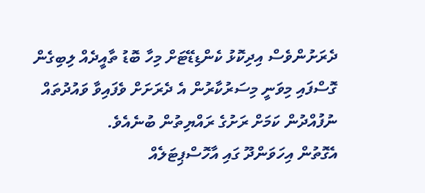ދެރަށުންވެސް އިދިކޮޅު ކެންޑިޑޭޓަށް މިހާ ބޮޑު ތާއީދެއް ލިބިގެން ގޮސްފައި މިވަނީ މިސަރުކާރުން އެ ދެރަށަށް ވެފައިވާ ވައުދުތައް ނުފުއްދުން ކަމަށް ރަށުގެ ރައްޔިތުން ބުނެއެވެ.
އެގޮތުން އިހަވަންދޫ ގައި އާހޮސްޕިޓަލެއް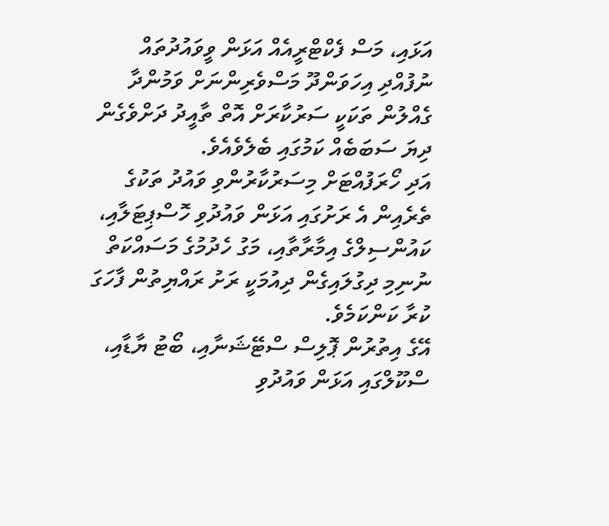އަޅައި، މަސް ފެކްޓްރީއެއް އަޅަން ވީވައުދުތައް ނުފުއްދި އިހަވަންދޫ މަސްވެރިންނަށް ވަމުންދާ ގެއްލުން ތަކަކީ ސަރުކާރަށް އޮތް ތާއީދު ދަށްވެގެން ދިޔަ ސަބަބެއް ކަމުގައި ބެލެވެއެވެ.
އަދި ހޯރަފުއްޓަށް މިސަރުކާރުންވި ވައުދު ތަކުގެ ތެރެއިން އެ ރަށުގައި އަޅަން ވައުދުވި ހޮސްޕިޓަލާއި، ކައުންސިލްގެ އިމާރާތާއި، މަގު ހެދުމުގެ މަސައްކަތް ނުނިމި ދިގުލައިގެން ދިއުމަކީ ރަށު ރައްޔިތުން ފާހަގަ ކުރާ ކަންކަމެވެ.
އޭގެ އިތުރުން ޕޮލިސް ސްޓޭޝަނާއި، ބޯޓު ޔާޑާއި، ސްކޫލްގައި އަޅަން ވައުދުވި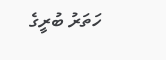ހަތަރު ބުރީގެ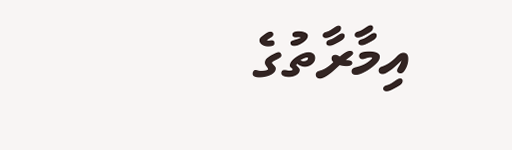އިމާރާތުގެ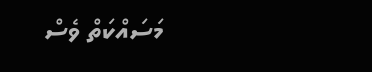މަސައްކަތް ވެސް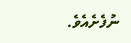ނުފެށެއެވެ.